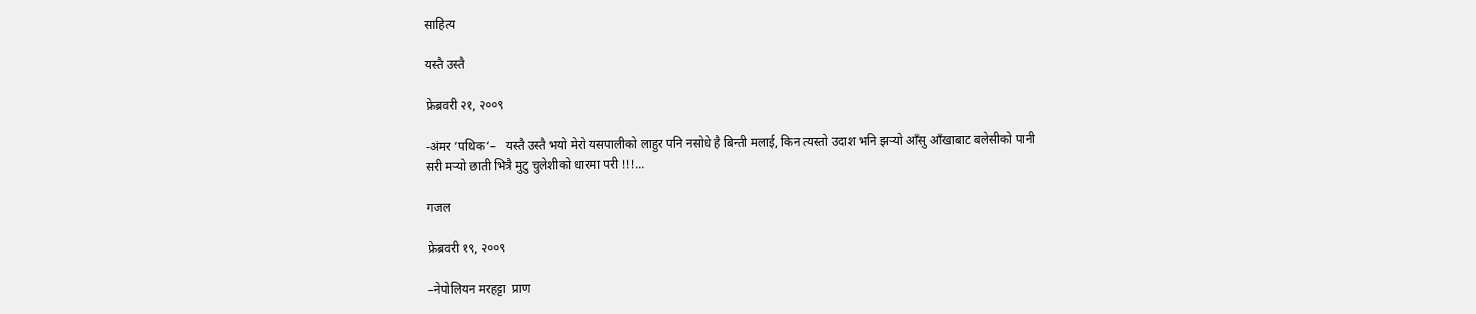साहित्य

यस्तै उस्तै

फ्रेब्रवरी २१, २००९

-अंमर ‘पथिक‘–   यस्तै उस्तै भयो मेरो यसपालीको लाहुर पनि नसोधे है बिन्ती मलाई, किन त्यस्तो उदाश भनि झर्‍यो आँसु आँखाबाट बलेसीको पानी सरी मर्‍यो छाती भित्रै मुटु चुलेशीको धारमा परी !!!...

गजल

फ्रेब्रवरी १९, २००९

–नेपोलियन मरहट्टा  प्राण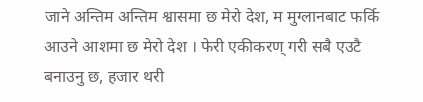जाने अन्तिम अन्तिम श्वासमा छ मेरो देश, म मुग्लानबाट फर्कि आउने आशमा छ मेरो देश । फेरी एकीकरण् गरी सबै एउटै बनाउनु छ, हजार थरी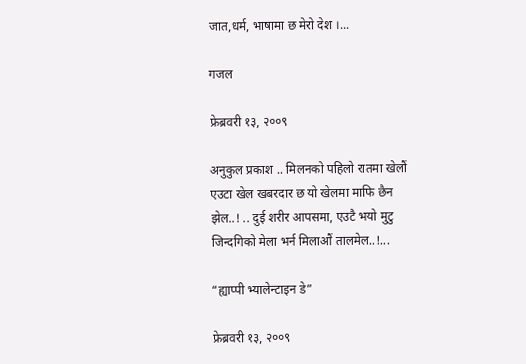जात,धर्म, भाषामा छ मेरो देश ।...

गजल

फ्रेब्रवरी १३, २००९

अनुकुल प्रकाश .. मिलनको पहिलो रातमा खेलौं एउटा खेल खबरदार छ यो खेलमा माफि छैन झेल..! .. दुई शरीर आपसमा, एउटै भयो मुटु जिन्दगिको मेला भर्न मिलाऔं तालमेल..!...

“ह्याप्पी भ्यालेन्टाइन डे”

फ्रेब्रवरी १३, २००९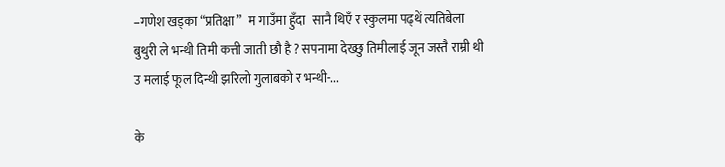–गणेश खड्का “प्रतिक्षा”   म गाउँमा हुँदा   सानै थिएँ र स्कुलमा पढ्थें त्यतिबेला बुथुरी ले भन्थी तिमी कत्ती जाती छौ है ? सपनामा देख्छु तिमीलाई जून जस्तै राम्री थी उ मलाई फूल दिन्थी झरिलो गुलाबको र भन्थी-...

के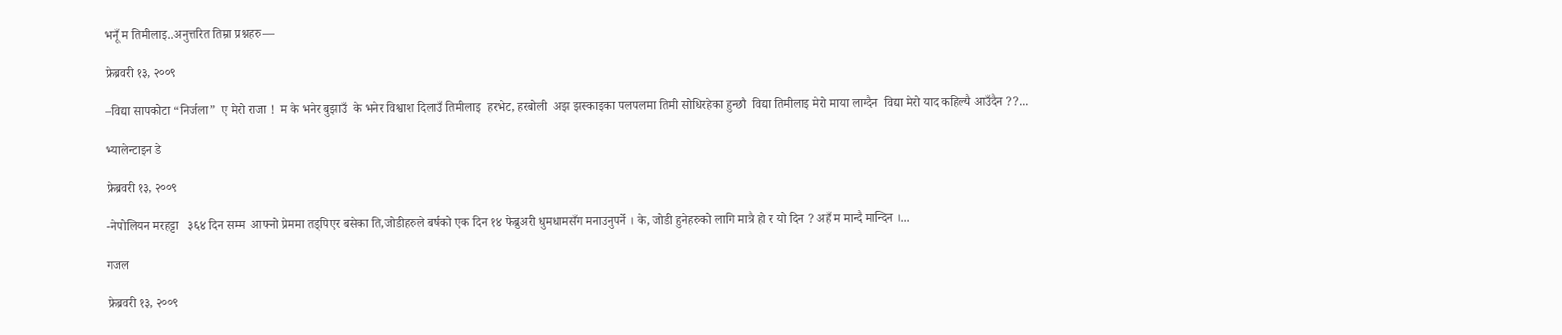भनूँ म तिमीलाइ..अनुत्तरित तिम्रा प्रश्नहरु—

फ्रेब्रवरी १३, २००९

–विद्या सापकोटा “निर्जला”  ए मेरो राजा !  म के भनेर बुझाउँ  के भनेर विश्वाश दिलाउँ तिमीलाइ  हरभेट, हरबोली  अझ झस्काइका पलपलमा तिमी सोधिरहेका हुन्छौ  विद्या तिमीलाइ मेरो माया लाग्दैन  विद्या मेरो याद कहिल्यै आउँदैन ??...

भ्यालेन्टाइन डे

फ्रेब्रवरी १३, २००९

-नेपोलियन मरहट्टा   ३६४ दिन सम्म  आफ्नो प्रेममा तड्पिएर बसेका ति,जोडीहरुले बर्षको एक दिन १४ फेब्रुअरी धुमधामसँग मनाउनुपर्ने । के, जोडी हुनेहरुको लागि मात्रै हो र यो दिन ? अहँ म मान्दै मान्दिन ।...

गजल

फ्रेब्रवरी १३, २००९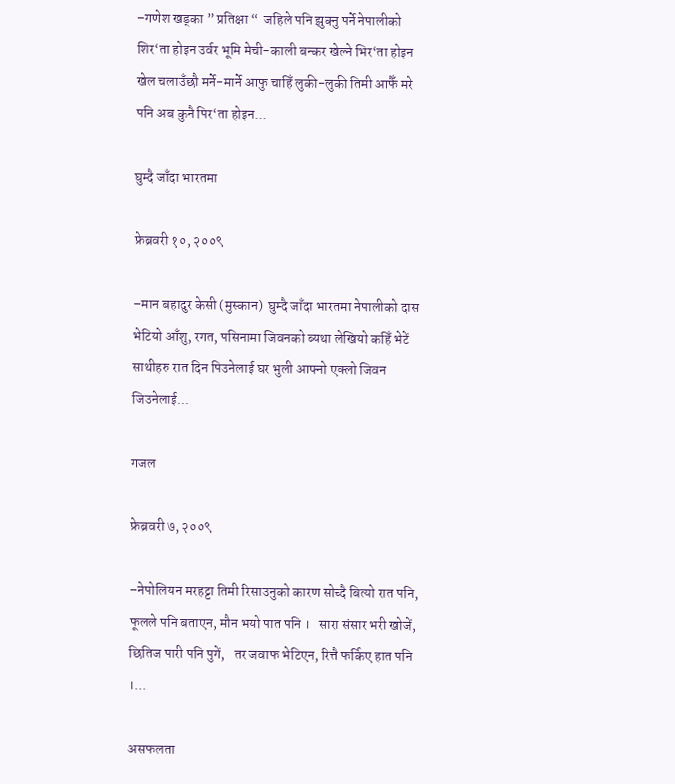–गणेश खड्का ” प्रतिक्षा “  जहिले पनि झुक्नु पर्ने नेपालीको शिर‘ता होइन उर्वर भूमि मेची-काली बन्कर खेल्ने भिर‘ता होइन खेल चलाउँछौ मर्ने-मार्ने आफु चाहिँ लुकी-लुकी तिमी आफैँ मरे पनि अब कुनै पिर‘ता होइन...

घुम्दै जाँदा भारतमा

फ्रेब्रवरी १०, २००९

–मान बहादुर केसी (मुस्कान)  घुम्दै जाँदा भारतमा नेपालीको दास भेटियो आँशु, रगत, पसिनामा जिवनको ब्यथा लेखियो कहिँ भेटें साथीहरु रात दिन पिउनेलाई घर भुली आफ्नो एक्लो जिवन जिउनेलाई...

गजल

फ्रेब्रवरी ७, २००९

–नेपोलियन मरहट्टा तिमी रिसाउनुको कारण सोच्दै बित्यो रात पनि,   फूलले पनि बताएन, मौन भयो पात पनि ।   सारा संसार भरी खोजें, छितिज पारी पनि पुगें,   तर जवाफ भेटिएन, रित्तै फर्किए हात पनि ।...

असफलता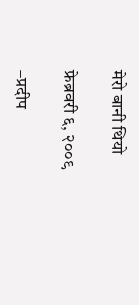मेरो बानी थियो

फ्रेब्रवरी ६, २००९

–प्रदीप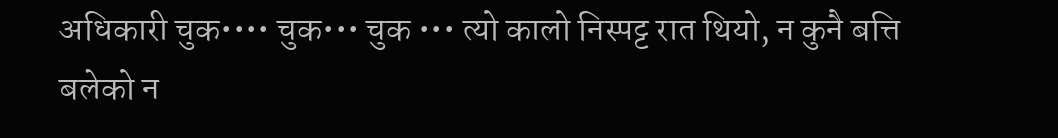अधिकारी चुक•••• चुक••• चुक ••• त्यो कालो निस्पट्ट रात थियो, न कुनै बत्ति बलेको न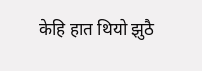केहि हात थियो झुठै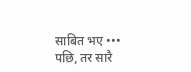साबित भए ••• पछि, तर सारै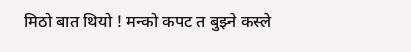मिठो बात थियो ! मन्को कपट त बुझ्ने कस्ले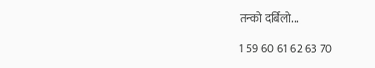तन्को दर्बिलो...

1 59 60 61 62 63 70